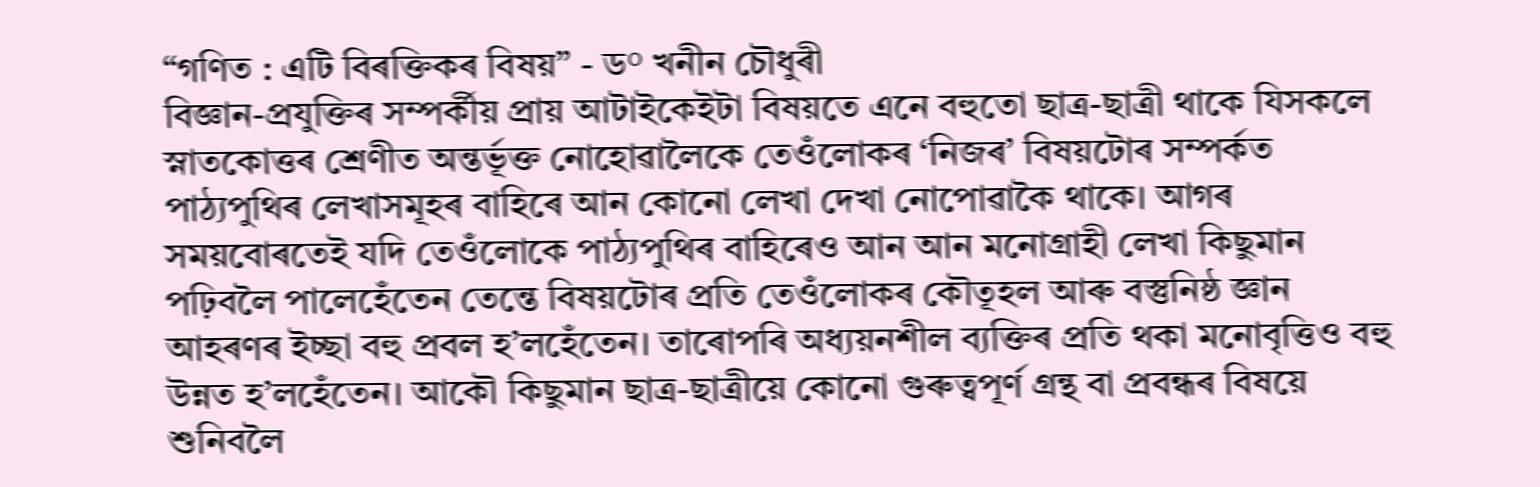“গণিত : এটি বিৰক্তিকৰ বিষয়” - ড° খনীন চৌধুৰী
বিজ্ঞান-প্ৰযুক্তিৰ সম্পৰ্কীয় প্ৰায় আটাইকেইটা বিষয়তে এনে বহুতো ছাত্ৰ-ছাত্ৰী থাকে যিসকলে স্নাতকোত্তৰ শ্ৰেণীত অন্তৰ্ভূক্ত নোহোৱালৈকে তেওঁলোকৰ ‘নিজৰ’ বিষয়টোৰ সম্পৰ্কত পাঠ্যপুথিৰ লেখাসমূহৰ বাহিৰে আন কোনো লেখা দেখা নোপোৱাকৈ থাকে। আগৰ সময়বোৰতেই যদি তেওঁলোকে পাঠ্যপুথিৰ বাহিৰেও আন আন মনোগ্ৰাহী লেখা কিছুমান পঢ়িবলৈ পালেহেঁতেন তেন্তে বিষয়টোৰ প্ৰতি তেওঁলোকৰ কৌতূহল আৰু বস্তুনিষ্ঠ জ্ঞান আহৰণৰ ইচ্ছা বহু প্ৰবল হ’লহেঁতেন। তাৰোপৰি অধ্যয়নশীল ব্যক্তিৰ প্ৰতি থকা মনোবৃত্তিও বহু উন্নত হ’লহেঁতেন। আকৌ কিছুমান ছাত্ৰ-ছাত্ৰীয়ে কোনো গুৰুত্বপূৰ্ণ গ্ৰন্থ বা প্ৰবন্ধৰ বিষয়ে শুনিবলৈ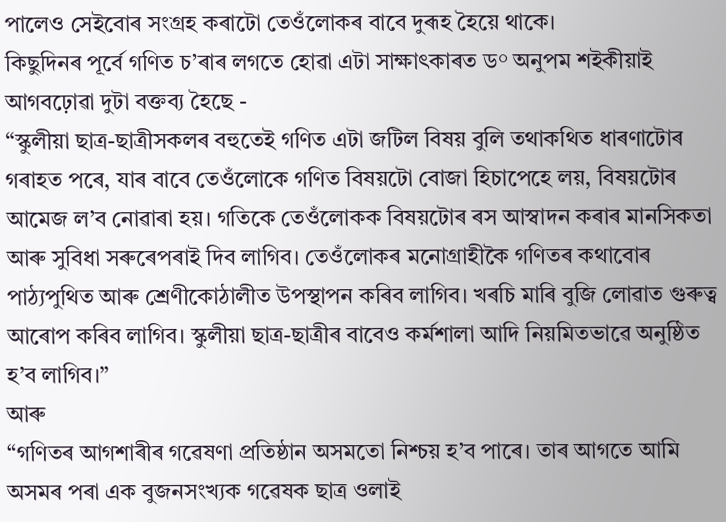পালেও সেইবোৰ সংগ্ৰহ কৰাটো তেওঁলোকৰ বাবে দুৰূহ হৈয়ে থাকে।
কিছুদিনৰ পূৰ্বে গণিত চ’ৰাৰ লগতে হোৱা এটা সাক্ষাৎকাৰত ড° অনুপম শইকীয়াই আগবঢ়োৱা দুটা বক্তব্য হৈছে -
“স্কুলীয়া ছাত্ৰ-ছাত্ৰীসকলৰ বহুতেই গণিত এটা জটিল বিষয় বুলি তথাকথিত ধাৰণাটোৰ গৰাহত পৰে, যাৰ বাবে তেওঁলোকে গণিত বিষয়টো বোজা হিচাপেহে লয়, বিষয়টোৰ আমেজ ল’ব নোৱাৰা হয়। গতিকে তেওঁলোকক বিষয়টোৰ ৰস আস্বাদন কৰাৰ মানসিকতা আৰু সুবিধা সৰুৰেপৰাই দিব লাগিব। তেওঁলোকৰ মনোগ্ৰাহীকৈ গণিতৰ কথাবোৰ পাঠ্যপুথিত আৰু শ্ৰেণীকোঠালীত উপস্থাপন কৰিব লাগিব। খৰচি মাৰি বুজি লোৱাত গুৰুত্ব আৰোপ কৰিব লাগিব। স্কুলীয়া ছাত্ৰ-ছাত্ৰীৰ বাবেও কৰ্মশালা আদি নিয়মিতভাৱে অনুষ্ঠিত হ’ব লাগিব।”
আৰু
“গণিতৰ আগশাৰীৰ গৱেষণা প্ৰতিষ্ঠান অসমতো নিশ্চয় হ’ব পাৰে। তাৰ আগতে আমি অসমৰ পৰা এক বুজনসংখ্যক গৱেষক ছাত্ৰ ওলাই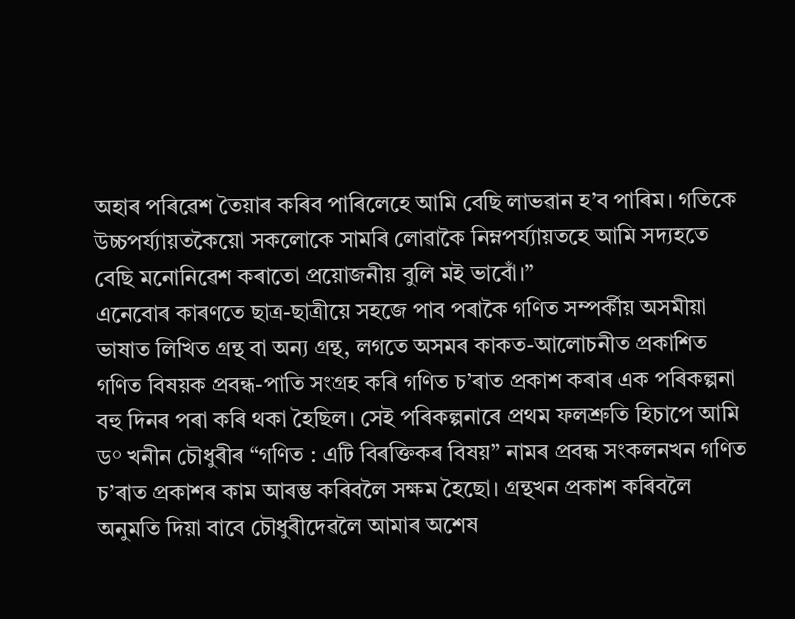অহাৰ পৰিৱেশ তৈয়াৰ কৰিব পাৰিলেহে আমি বেছি লাভৱান হ’ব পাৰিম। গতিকে উচ্চপৰ্য্যায়তকৈয়ো সকলোকে সামৰি লোৱাকৈ নিম্নপৰ্য্যায়তহে আমি সদ্যহতে বেছি মনোনিৱেশ কৰাতো প্ৰয়োজনীয় বুলি মই ভাবোঁ।”
এনেবোৰ কাৰণতে ছাত্ৰ-ছাত্ৰীয়ে সহজে পাব পৰাকৈ গণিত সম্পৰ্কীয় অসমীয়া ভাষাত লিখিত গ্ৰন্থ বা অন্য গ্ৰন্থ, লগতে অসমৰ কাকত-আলোচনীত প্ৰকাশিত গণিত বিষয়ক প্ৰবন্ধ-পাতি সংগ্ৰহ কৰি গণিত চ’ৰাত প্ৰকাশ কৰাৰ এক পৰিকল্পনা বহু দিনৰ পৰা কৰি থকা হৈছিল। সেই পৰিকল্পনাৰে প্ৰথম ফলশ্ৰুতি হিচাপে আমি ড° খনীন চৌধুৰীৰ “গণিত : এটি বিৰক্তিকৰ বিষয়” নামৰ প্ৰবন্ধ সংকলনখন গণিত চ’ৰাত প্ৰকাশৰ কাম আৰম্ভ কৰিবলৈ সক্ষম হৈছো। গ্ৰন্থখন প্ৰকাশ কৰিবলৈ অনুমতি দিয়া বাবে চৌধুৰীদেৱলৈ আমাৰ অশেষ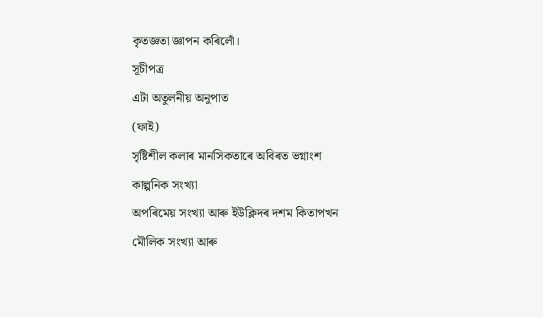কৃতজ্ঞতা জ্ঞাপন কৰিলোঁ।
সূচীপত্ৰ
এটা অতুলনীয় অনুপাত
(ফাই)
সৃষ্টিশীল কলাৰ মানসিকতাৰে অবিৰত ভগ্নাংশ
কাল্পনিক সংখ্যা
অপৰিমেয় সংখ্যা আৰু ইউক্লিদৰ দশম কিতাপখন
মৌলিক সংখ্যা আৰু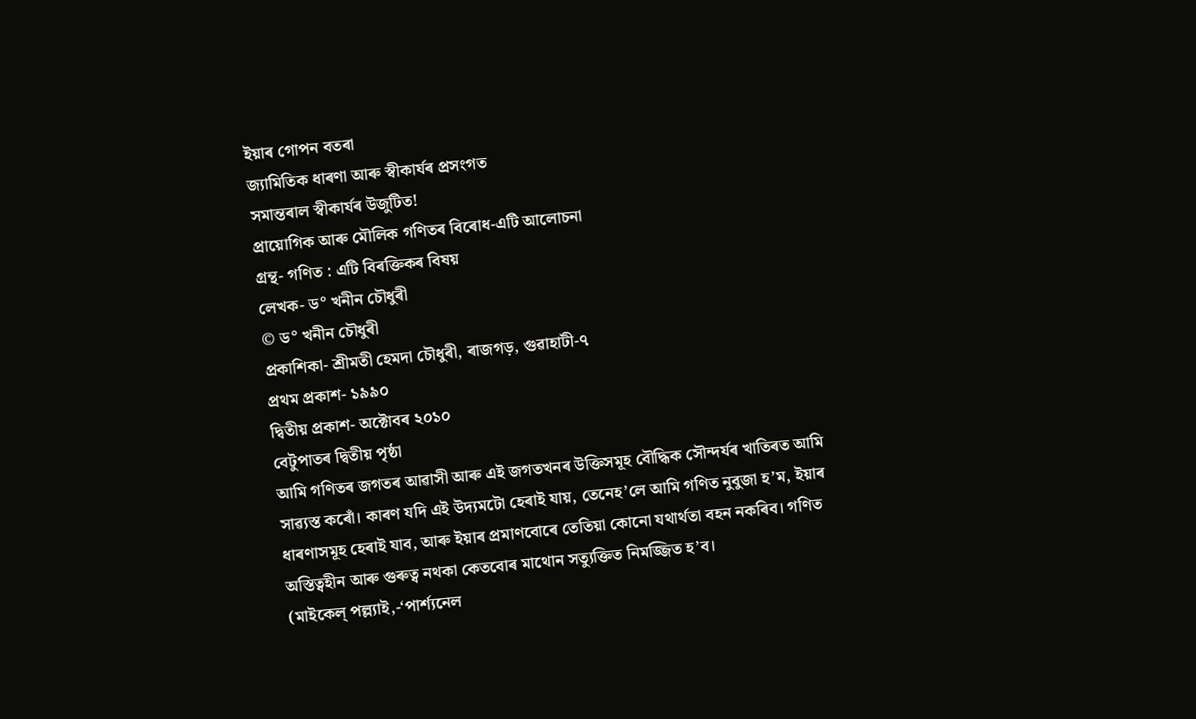ইয়াৰ গোপন বতৰা
জ্যামিতিক ধাৰণা আৰু স্বীকাৰ্যৰ প্ৰসংগত
সমান্তৰাল স্বীকাৰ্যৰ উজুটিত!
প্ৰায়োগিক আৰু মৌলিক গণিতৰ বিৰোধ-এটি আলোচনা
গ্ৰন্থ- গণিত : এটি বিৰক্তিকৰ বিষয়
লেখক- ড° খনীন চৌধুৰী
© ড° খনীন চৌধুৰী
প্ৰকাশিকা- শ্ৰীমতী হেমদা চৌধুৰী, ৰাজগড়, গুৱাহাটী-৭
প্ৰথম প্ৰকাশ- ১৯৯০
দ্বিতীয় প্ৰকাশ- অক্টোবৰ ২০১০
বেটুপাতৰ দ্বিতীয় পৃষ্ঠা
আমি গণিতৰ জগতৰ আৱাসী আৰু এই জগতখনৰ উক্তিসমূহ বৌদ্ধিক সৌন্দৰ্যৰ খাতিৰত আমি সাৱ্যস্ত কৰোঁ। কাৰণ যদি এই উদ্যমটো হেৰাই যায়, তেনেহ’লে আমি গণিত নুবুজা হ’ম, ইয়াৰ ধাৰণাসমূহ হেৰাই যাব, আৰু ইয়াৰ প্ৰমাণবোৰে তেতিয়া কোনো যথাৰ্থতা বহন নকৰিব। গণিত অস্তিত্বহীন আৰু গুৰুত্ব নথকা কেতবোৰ মাথোন সত্যুক্তিত নিমজ্জিত হ’ব।
(মাইকেল্ পল্ল্যাই,-‘পাৰ্শ্যনেল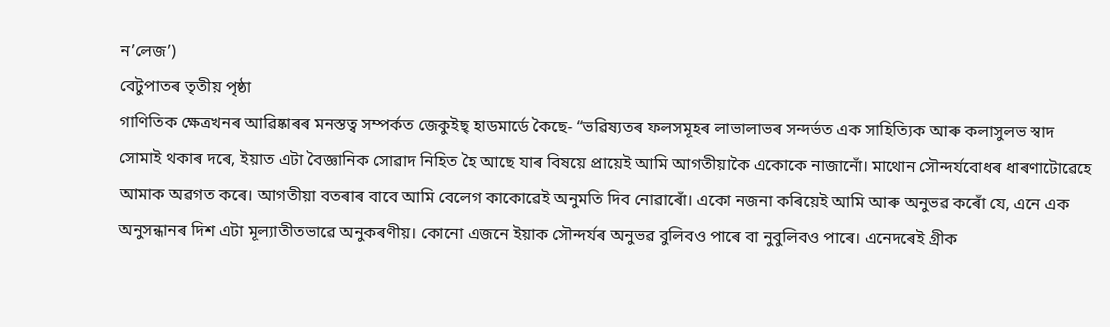ন’লেজ’)
বেটুপাতৰ তৃতীয় পৃষ্ঠা
গাণিতিক ক্ষেত্ৰখনৰ আৱিষ্কাৰৰ মনস্তত্ব সম্পৰ্কত জেকুইছ্ হাডমাৰ্ডে কৈছে- “ভৱিষ্যতৰ ফলসমূহৰ লাভালাভৰ সন্দৰ্ভত এক সাহিত্যিক আৰু কলাসুলভ স্বাদ সোমাই থকাৰ দৰে, ইয়াত এটা বৈজ্ঞানিক সোৱাদ নিহিত হৈ আছে যাৰ বিষয়ে প্ৰায়েই আমি আগতীয়াকৈ একোকে নাজানোঁ। মাথোন সৌন্দৰ্যবোধৰ ধাৰণাটোৱেহে আমাক অৱগত কৰে। আগতীয়া বতৰাৰ বাবে আমি বেলেগ কাকোৱেই অনুমতি দিব নোৱাৰোঁ। একো নজনা কৰিয়েই আমি আৰু অনুভৱ কৰোঁ যে, এনে এক অনুসন্ধানৰ দিশ এটা মূল্যাতীতভাৱে অনুকৰণীয়। কোনো এজনে ইয়াক সৌন্দৰ্যৰ অনুভৱ বুলিবও পাৰে বা নুবুলিবও পাৰে। এনেদৰেই গ্ৰীক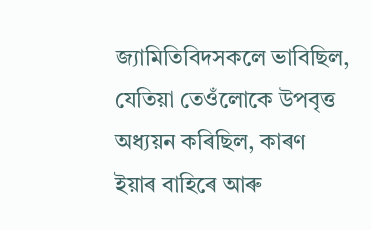জ্যামিতিবিদসকলে ভাবিছিল, যেতিয়া তেওঁলোকে উপবৃত্ত অধ্যয়ন কৰিছিল, কাৰণ ইয়াৰ বাহিৰে আৰু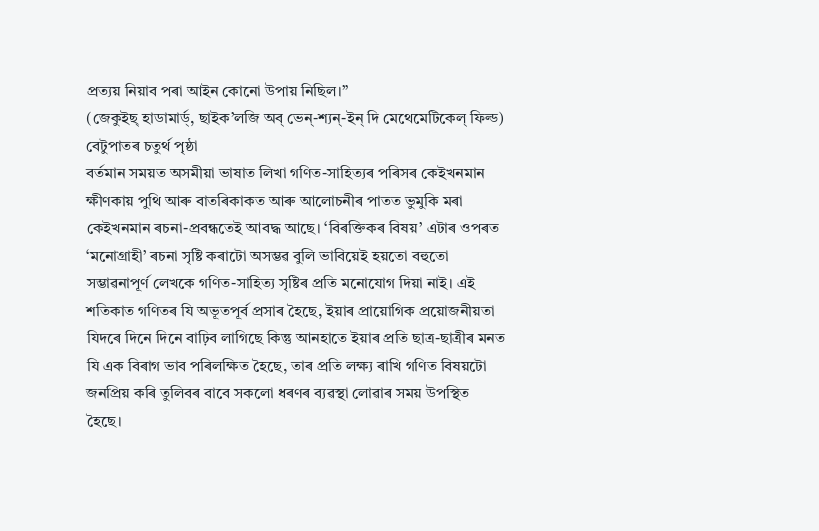প্ৰত্যয় নিয়াব পৰা আইন কোনো উপায় নিছিল।”
(জেকুইছ্ হাডামাৰ্ড্, ছাইক’লজি অব্ ভেন্-শ্যন্-ইন্ দি মেথেমেটিকেল্ ফিল্ড)
বেটুপাতৰ চতুৰ্থ পৃষ্ঠা
বৰ্তমান সময়ত অসমীয়া ভাষাত লিখা গণিত-সাহিত্যৰ পৰিসৰ কেইখনমান ক্ষীণকায় পুথি আৰু বাতৰিকাকত আৰু আলোচনীৰ পাতত ভুমুকি মৰা কেইখনমান ৰচনা-প্ৰবন্ধতেই আবদ্ধ আছে। ‘বিৰক্তিকৰ বিষয়’ এটাৰ ওপৰত ‘মনোগ্ৰাহী’ ৰচনা সৃষ্টি কৰাটো অসম্ভৱ বুলি ভাবিয়েই হয়তো বহুতো সম্ভাৱনাপূৰ্ণ লেখকে গণিত-সাহিত্য সৃষ্টিৰ প্ৰতি মনোযোগ দিয়া নাই। এই শতিকাত গণিতৰ যি অভূতপূৰ্ব প্ৰসাৰ হৈছে, ইয়াৰ প্ৰায়োগিক প্ৰয়োজনীয়তা যিদৰে দিনে দিনে বাঢ়িব লাগিছে কিন্তু আনহাতে ইয়াৰ প্ৰতি ছাত্ৰ-ছাত্ৰীৰ মনত যি এক বিৰাগ ভাব পৰিলক্ষিত হৈছে, তাৰ প্ৰতি লক্ষ্য ৰাখি গণিত বিষয়টো জনপ্ৰিয় কৰি তুলিবৰ বাবে সকলো ধৰণৰ ব্যৱস্থা লোৱাৰ সময় উপস্থিত হৈছে।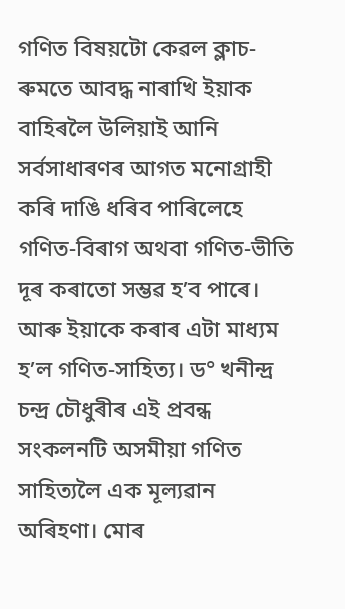গণিত বিষয়টো কেৱল ক্লাচ-ৰুমতে আবদ্ধ নাৰাখি ইয়াক বাহিৰলৈ উলিয়াই আনি সৰ্বসাধাৰণৰ আগত মনোগ্ৰাহী কৰি দাঙি ধৰিব পাৰিলেহে গণিত-বিৰাগ অথবা গণিত-ভীতি দূৰ কৰাতো সম্ভৱ হ’ব পাৰে। আৰু ইয়াকে কৰাৰ এটা মাধ্যম হ’ল গণিত-সাহিত্য। ড° খনীন্দ্ৰ চন্দ্ৰ চৌধুৰীৰ এই প্ৰবন্ধ সংকলনটি অসমীয়া গণিত সাহিত্যলৈ এক মূল্যৱান অৰিহণা। মোৰ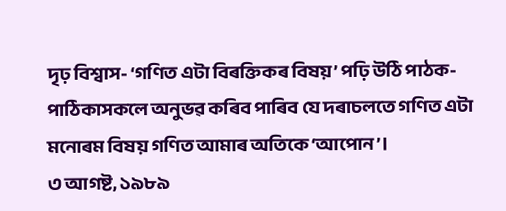দৃঢ় বিশ্বাস- ‘গণিত এটা বিৰক্তিকৰ বিষয়’ পঢ়ি উঠি পাঠক-পাঠিকাসকলে অনুভৱ কৰিব পাৰিব যে দৰাচলতে গণিত এটা মনোৰম বিষয় গণিত আমাৰ অতিকে ‘আপোন’।
৩ আগষ্ট, ১৯৮৯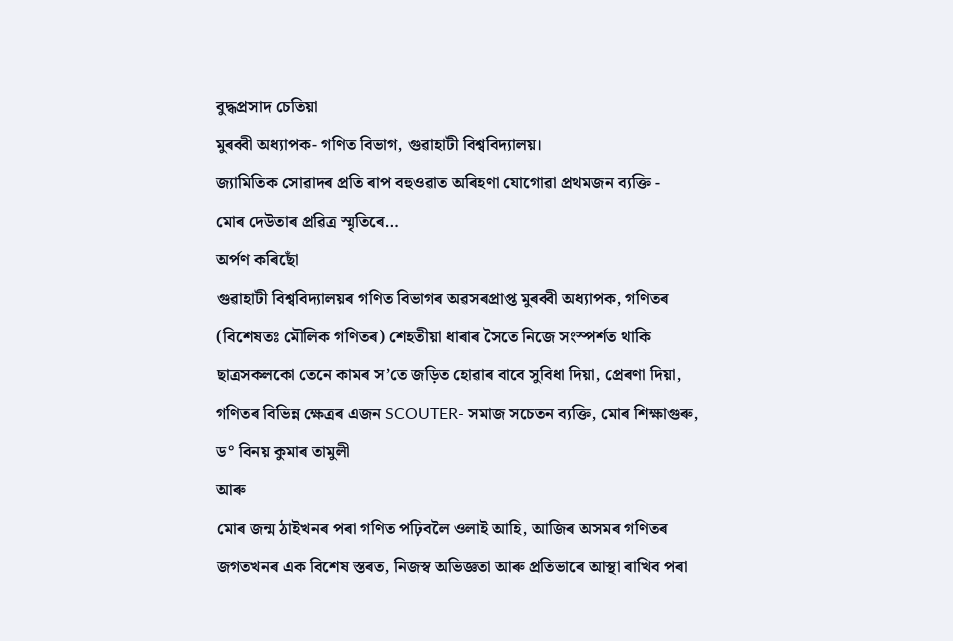বুদ্ধপ্ৰসাদ চেতিয়া
মুৰব্বী অধ্যাপক- গণিত বিভাগ, গুৱাহাটী বিশ্ববিদ্যালয়।
জ্যামিতিক সোৱাদৰ প্ৰতি ৰাপ বহুওৱাত অৰিহণা যোগোৱা প্ৰথমজন ব্যক্তি -
মোৰ দেউতাৰ প্ৰৱিত্ৰ স্মৃতিৰে…
অৰ্পণ কৰিছোঁ
গুৱাহাটী বিশ্ববিদ্যালয়ৰ গণিত বিভাগৰ অৱসৰপ্ৰাপ্ত মুৰব্বী অধ্যাপক, গণিতৰ (বিশেষতঃ মৌলিক গণিতৰ) শেহতীয়া ধাৰাৰ সৈতে নিজে সংস্পৰ্শত থাকি ছাত্ৰসকলকো তেনে কামৰ স’তে জড়িত হোৱাৰ বাবে সুবিধা দিয়া, প্ৰেৰণা দিয়া, গণিতৰ বিভিন্ন ক্ষেত্ৰৰ এজন SCOUTER- সমাজ সচেতন ব্যক্তি, মোৰ শিক্ষাগুৰু, ড° বিনয় কুমাৰ তামুলী
আৰু
মোৰ জন্ম ঠাইখনৰ পৰা গণিত পঢ়িবলৈ ওলাই আহি, আজিৰ অসমৰ গণিতৰ জগতখনৰ এক বিশেষ স্তৰত, নিজস্ব অভিজ্ঞতা আৰু প্ৰতিভাৰে আস্থা ৰাখিব পৰা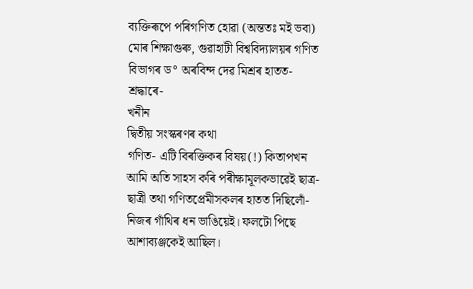ব্যক্তিৰূপে পৰিগণিত হোৱা (অন্ততঃ মই ভবা) মোৰ শিক্ষাগুৰু, গুৱাহাটী বিশ্ববিদ্যালয়ৰ গণিত বিভাগৰ ড° অৰবিন্দ দেৱ মিশ্ৰৰ হাতত-
শ্ৰদ্ধাৰে-
খনীন
দ্বিতীয় সংস্কৰণৰ কথা
গণিত- এটি বিৰক্তিকৰ বিষয়(!) কিতাপখন আমি অতি সাহস কৰি পৰীক্ষামূলকভাৱেই ছাত্ৰ-ছাত্ৰী তথা গণিতপ্ৰেমীসকলৰ হাতত দিছিলোঁ- নিজৰ গাঁথিৰ ধন ভাঙিয়েই। ফলটো পিছে আশাব্যঞ্জকেই আছিল।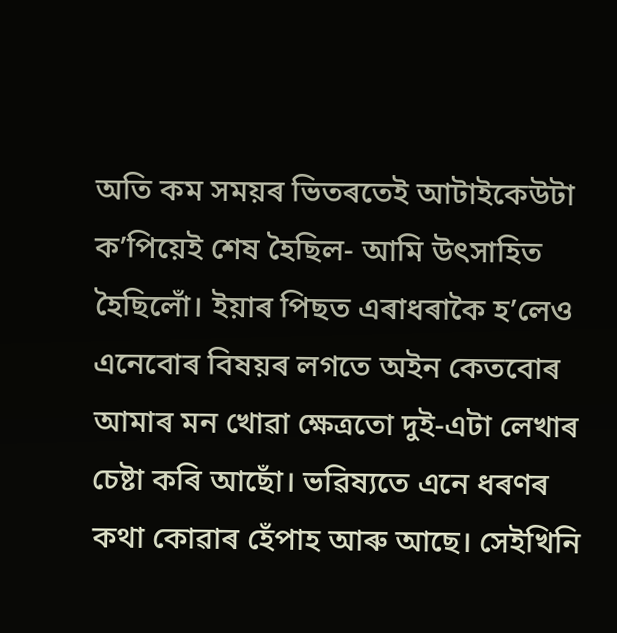অতি কম সময়ৰ ভিতৰতেই আটাইকেউটা ক’পিয়েই শেষ হৈছিল- আমি উৎসাহিত হৈছিলোঁ। ইয়াৰ পিছত এৰাধৰাকৈ হ’লেও এনেবোৰ বিষয়ৰ লগতে অইন কেতবোৰ আমাৰ মন খোৱা ক্ষেত্ৰতো দুই-এটা লেখাৰ চেষ্টা কৰি আছোঁ। ভৱিষ্যতে এনে ধৰণৰ কথা কোৱাৰ হেঁপাহ আৰু আছে। সেইখিনি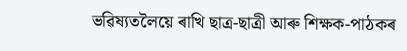ভৱিষ্যতলৈয়ে ৰাখি ছাত্ৰ-ছাত্ৰী আৰু শিক্ষক-পাঠকৰ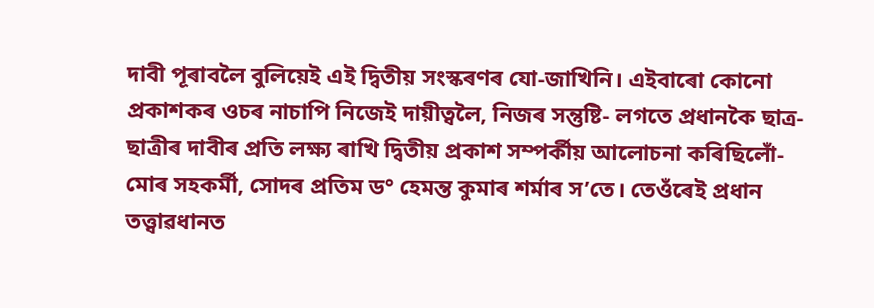দাবী পূৰাবলৈ বুলিয়েই এই দ্বিতীয় সংস্কৰণৰ যো-জাখিনি। এইবাৰো কোনো প্ৰকাশকৰ ওচৰ নাচাপি নিজেই দায়ীত্বলৈ, নিজৰ সন্তুষ্টি- লগতে প্ৰধানকৈ ছাত্ৰ-ছাত্ৰীৰ দাবীৰ প্ৰতি লক্ষ্য ৰাখি দ্বিতীয় প্ৰকাশ সম্পৰ্কীয় আলোচনা কৰিছিলোঁ- মোৰ সহকৰ্মী, সোদৰ প্ৰতিম ড° হেমন্ত কুমাৰ শৰ্মাৰ স’তে। তেওঁৰেই প্ৰধান তত্ত্বাৱধানত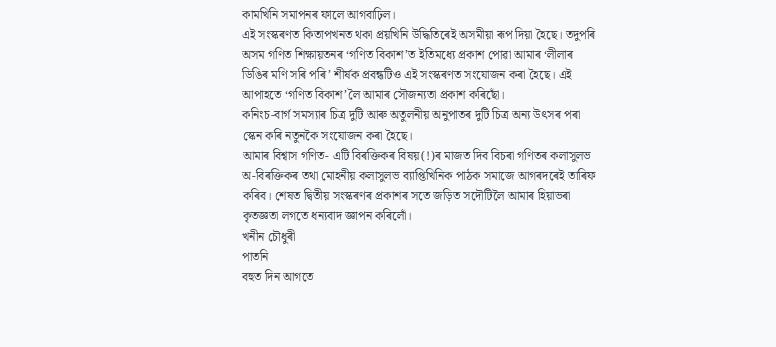কামখিনি সমাপনৰ ফালে আগবাঢ়িল।
এই সংস্কৰণত কিতাপখনত থকা প্ৰয়খিনি উদ্ধিতিৰেই অসমীয়া ৰূপ দিয়া হৈছে। তদুপৰি অসম গণিত শিক্ষায়তনৰ ‘গণিত বিকাশ’ত ইতিমধ্যে প্ৰকাশ পোৱা আমাৰ ‘লীলাৰ ডিঙিৰ মণি সৰি পৰি’ শীৰ্ষক প্ৰবন্ধটিও এই সংস্কৰণত সংযোজন কৰা হৈছে। এই আপাহতে ‘গণিত বিকাশ’লৈ আমাৰ সৌজন্যতা প্ৰকাশ কৰিছোঁ।
কনিংচ-বাৰ্গ সমস্যাৰ চিত্ৰ দুটি আৰু অতুলনীয় অনুপাতৰ দুটি চিত্ৰ অন্য উৎসৰ পৰা স্কেন কৰি নতুনকৈ সংযোজন কৰা হৈছে।
আমাৰ বিশ্বাস গণিত- এটি বিৰক্তিকৰ বিষয়(!)ৰ মাজত দিব বিচৰা গণিতৰ কলাসুলভ অ-বিৰক্তিকৰ তথা মোহনীয় কলাসুলভ ব্যাপ্তিখিনিক পাঠক সমাজে আগৰদৰেই তাৰিফ কৰিব। শেষত দ্বিতীয় সংস্কৰণৰ প্ৰকাশৰ সতে জড়িত সদৌটিলৈ আমাৰ হিয়াভৰা কৃতজ্ঞতা লগতে ধন্যবাদ জ্ঞাপন কৰিলোঁ।
খনীন চৌধুৰী
পাতনি
বহুত দিন আগতে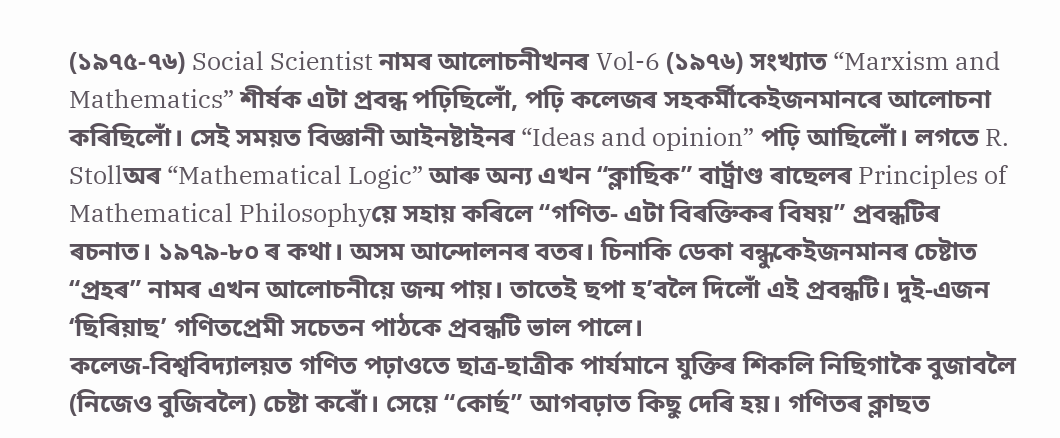(১৯৭৫-৭৬) Social Scientist নামৰ আলোচনীখনৰ Vol-6 (১৯৭৬) সংখ্যাত “Marxism and Mathematics” শীৰ্ষক এটা প্ৰবন্ধ পঢ়িছিলোঁ, পঢ়ি কলেজৰ সহকৰ্মীকেইজনমানৰে আলোচনা কৰিছিলোঁ। সেই সময়ত বিজ্ঞানী আইনষ্টাইনৰ “Ideas and opinion” পঢ়ি আছিলোঁ। লগতে R. Stollঅৰ “Mathematical Logic” আৰু অন্য এখন “ক্লাছিক” বাৰ্ট্ৰাণ্ড ৰাছেলৰ Principles of Mathematical Philosophyয়ে সহায় কৰিলে “গণিত- এটা বিৰক্তিকৰ বিষয়” প্ৰবন্ধটিৰ ৰচনাত। ১৯৭৯-৮০ ৰ কথা। অসম আন্দোলনৰ বতৰ। চিনাকি ডেকা বন্ধুকেইজনমানৰ চেষ্টাত “প্ৰহৰ” নামৰ এখন আলোচনীয়ে জন্ম পায়। তাতেই ছপা হ’বলৈ দিলোঁ এই প্ৰবন্ধটি। দুই-এজন ‘ছিৰিয়াছ’ গণিতপ্ৰেমী সচেতন পাঠকে প্ৰবন্ধটি ভাল পালে।
কলেজ-বিশ্ববিদ্যালয়ত গণিত পঢ়াওতে ছাত্ৰ-ছাত্ৰীক পাৰ্যমানে যুক্তিৰ শিকলি নিছিগাকৈ বুজাবলৈ (নিজেও বুজিবলৈ) চেষ্টা কৰোঁ। সেয়ে “কোৰ্ছ” আগবঢ়াত কিছু দেৰি হয়। গণিতৰ ক্লাছত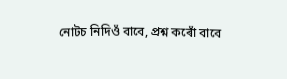নোটচ নিদিওঁ বাবে, প্ৰশ্ন কৰোঁ বাবে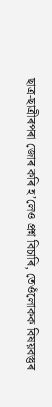ছাত্ৰ-ছাত্ৰীৰপৰা জোৰ কৰি হ’লেও প্ৰশ্ন বিচাৰি, তেওঁলোকক বিষয়বস্তুৰ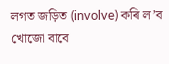লগত জড়িত (involve) কৰি ল’ব খোজো বাবে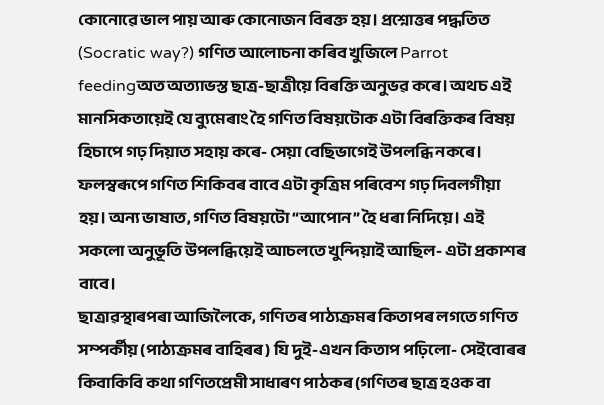কোনোৱে ভাল পায় আৰু কোনোজন বিৰক্ত হয়। প্ৰশ্নোত্তৰ পদ্ধতিত (Socratic way?) গণিত আলোচনা কৰিব খুজিলে Parrot feedingঅত অত্যাভস্ত ছাত্ৰ-ছাত্ৰীয়ে বিৰক্তি অনুভৱ কৰে। অথচ এই মানসিকতায়েই যে ব্যুমেৰাং হৈ গণিত বিষয়টোক এটা বিৰক্তিকৰ বিষয় হিচাপে গঢ় দিয়াত সহায় কৰে- সেয়া বেছিভাগেই উপলব্ধি নকৰে। ফলস্বৰূপে গণিত শিকিবৰ বাবে এটা কৃত্ৰিম পৰিবেশ গঢ় দিবলগীয়া হয়। অন্য ভাষাত, গণিত বিষয়টো “আপোন” হৈ ধৰা নিদিয়ে। এই সকলো অনুভূতি উপলব্ধিয়েই আচলতে খুন্দিয়াই আছিল- এটা প্ৰকাশৰ বাবে।
ছাত্ৰাৱস্থাৰপৰা আজিলৈকে, গণিতৰ পাঠ্যক্ৰমৰ কিতাপৰ লগতে গণিত সম্পৰ্কীয় (পাঠ্যক্ৰমৰ বাহিৰৰ) যি দুই-এখন কিতাপ পঢ়িলো- সেইবোৰৰ কিবাকিবি কথা গণিতপ্ৰেমী সাধাৰণ পাঠকৰ (গণিতৰ ছাত্ৰ হওক বা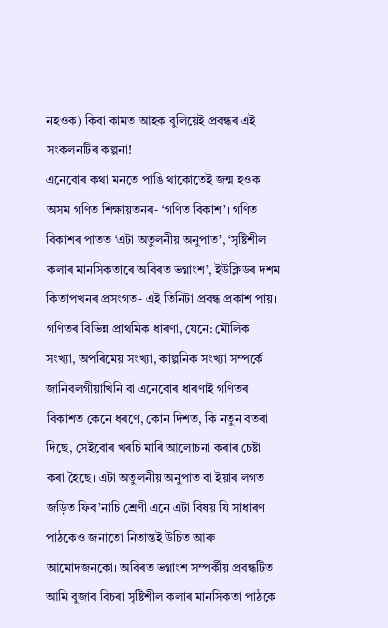নহওক) কিবা কামত আহক বুলিয়েই প্ৰবন্ধৰ এই সংকলনটিৰ কল্পনা!
এনেবোৰ কথা মনতে পাঙি থাকোতেই জন্ম হওক অসম গণিত শিক্ষায়তনৰ- ‘গণিত বিকাশ’। গণিত বিকাশৰ পাতত ‘এটা অতুলনীয় অনুপাত’, ‘সৃষ্টিশীল কলাৰ মানসিকতাৰে অবিৰত ভগ্নাংশ’, ইউক্লিডৰ দশম কিতাপখনৰ প্ৰসংগত- এই তিনিটা প্ৰবন্ধ প্ৰকাশ পায়।
গণিতৰ বিভিন্ন প্ৰাথমিক ধাৰণা, যেনে: মৌলিক সংখ্যা, অপৰিমেয় সংখ্যা, কাল্পনিক সংখ্যা সম্পৰ্কে জানিবলগীয়াখিনি বা এনেবোৰ ধাৰণাই গণিতৰ বিকাশত কেনে ধৰণে, কোন দিশত, কি নতুন বতৰা দিছে, সেইবোৰ খৰচি মাৰি আলোচনা কৰাৰ চেষ্টা কৰা হৈছে। এটা অতুলনীয় অনুপাত বা ইয়াৰ লগত জড়িত ফিব’নাচি শ্ৰেণী এনে এটা বিষয় যি সাধাৰণ পাঠকেও জনাতো নিতান্তই উচিত আৰু আমোদজনকো। অবিৰত ভগ্নাংশ সম্পৰ্কীয় প্ৰবন্ধটিত আমি বুজাব বিচৰা সৃষ্টিশীল কলাৰ মানসিকতা পাঠকে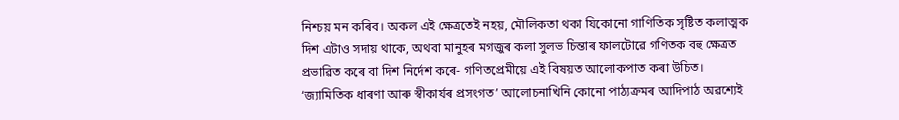নিশ্চয় মন কৰিব। অকল এই ক্ষেত্ৰতেই নহয়, মৌলিকতা থকা যিকোনো গাণিতিক সৃষ্টিত কলাত্মক দিশ এটাও সদায় থাকে, অথবা মানুহৰ মগজুৰ কলা সুলভ চিন্তাৰ ফালটোৱে গণিতক বহু ক্ষেত্ৰত প্ৰভাৱিত কৰে বা দিশ নিৰ্দেশ কৰে- গণিতপ্ৰেমীয়ে এই বিষয়ত আলোকপাত কৰা উচিত।
‘জ্যামিতিক ধাৰণা আৰু স্বীকাৰ্যৰ প্ৰসংগত’ আলোচনাখিনি কোনো পাঠ্যক্ৰমৰ আদিপাঠ অৱশ্যেই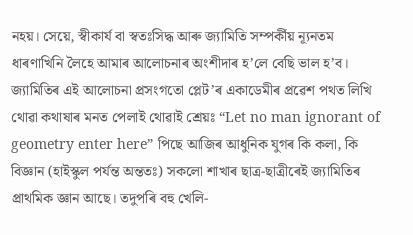নহয়। সেয়ে, স্বীকাৰ্য বা স্বতঃসিদ্ধ আৰু জ্যামিতি সম্পৰ্কীয় ন্যূনতম ধাৰণাখিনি লৈহে আমাৰ আলোচনাৰ অংশীদাৰ হ’লে বেছি ভাল হ’ব। জ্যামিতিৰ এই আলোচনা প্ৰসংগতো প্লেট’ৰ একাডেমীৰ প্ৰৱেশ পথত লিখি থোৱা কথাষাৰ মনত পেলাই থোৱাই শ্ৰেয়ঃ “Let no man ignorant of geometry enter here” পিছে আজিৰ আধুনিক যুগৰ কি কলা, কি বিজ্ঞান (হাইস্কুল পৰ্যন্ত অন্ততঃ) সকলো শাখাৰ ছাত্ৰ-ছাত্ৰীৰেই জ্যামিতিৰ প্ৰাথমিক জ্ঞান আছে। তদুপৰি বহু খেলি-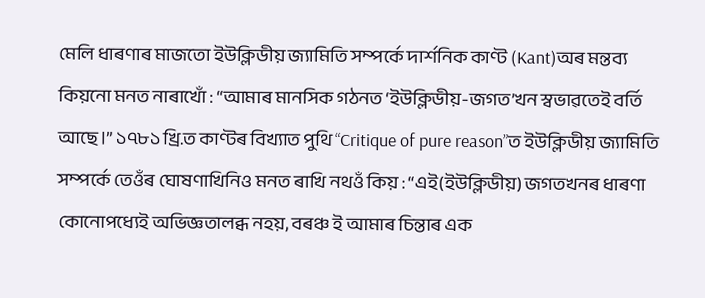মেলি ধাৰণাৰ মাজতো ইউক্লিডীয় জ্যামিতি সম্পৰ্কে দাৰ্শনিক কাণ্ট (Kant)অৰ মন্তব্য কিয়নো মনত নাৰাখোঁ : “আমাৰ মানসিক গঠনত ‘ইউক্লিডীয়-জগত’খন স্বভাৱতেই বৰ্তি আছে।” ১৭৮১ খ্ৰি.ত কাণ্টৰ বিখ্যাত পুথি “Critique of pure reason”ত ইউক্লিডীয় জ্যামিতি সম্পৰ্কে তেওঁৰ ঘোষণাখিনিও মনত ৰাখি নথওঁ কিয় : “এই(ইউক্লিডীয়) জগতখনৰ ধাৰণা কোনোপধ্যেই অভিজ্ঞতালব্ধ নহয়, বৰঞ্চ ই আমাৰ চিন্তাৰ এক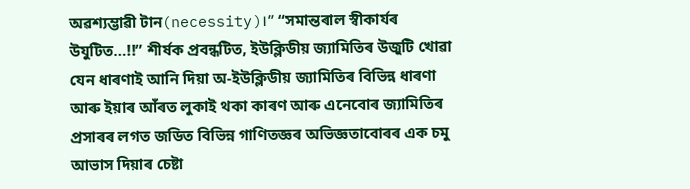অৱশ্যম্ভাৱী টান(necessity)।” “সমান্তৰাল স্বীকাৰ্যৰ উযুটিত…!!” শীৰ্ষক প্ৰবন্ধটিত, ইউক্লিডীয় জ্যামিতিৰ উজুটি খোৱা যেন ধাৰণাই আনি দিয়া অ-ইউক্লিডীয় জ্যামিতিৰ বিভিন্ন ধাৰণা আৰু ইয়াৰ আঁৰত লুকাই থকা কাৰণ আৰু এনেবোৰ জ্যামিতিৰ প্ৰসাৰৰ লগত জডিত বিভিন্ন গাণিতজ্ঞৰ অভিজ্ঞতাবোৰৰ এক চমু আভাস দিয়াৰ চেষ্টা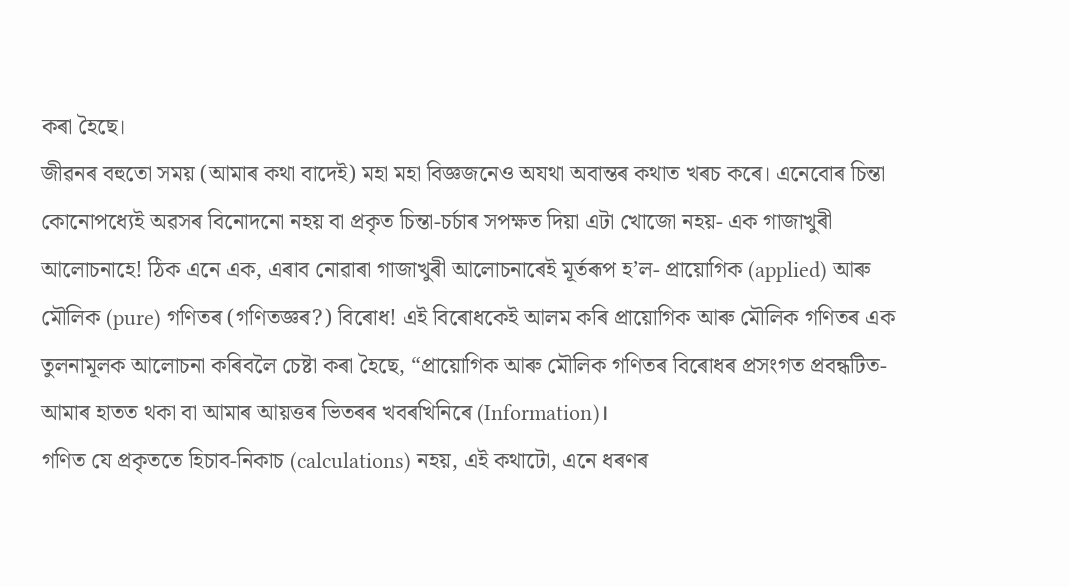কৰা হৈছে।
জীৱনৰ বহুতো সময় (আমাৰ কথা বাদেই) মহা মহা বিজ্ঞজনেও অযথা অবান্তৰ কথাত খৰচ কৰে। এনেবোৰ চিন্তা কোনোপধ্যেই অৱসৰ বিনোদনো নহয় বা প্ৰকৃত চিন্তা-চৰ্চাৰ সপক্ষত দিয়া এটা খোজো নহয়- এক গাজাখুৰী আলোচনাহে! ঠিক এনে এক, এৰাব নোৱাৰা গাজাখুৰী আলোচনাৰেই মূৰ্তৰূপ হ’ল- প্ৰায়োগিক (applied) আৰু মৌলিক (pure) গণিতৰ (গণিতজ্ঞৰ?) বিৰোধ! এই বিৰোধকেই আলম কৰি প্ৰায়োগিক আৰু মৌলিক গণিতৰ এক তুলনামূলক আলোচনা কৰিবলৈ চেষ্টা কৰা হৈছে, “প্ৰায়োগিক আৰু মৌলিক গণিতৰ বিৰোধৰ প্ৰসংগত প্ৰবন্ধটিত- আমাৰ হাতত থকা বা আমাৰ আয়ত্তৰ ভিতৰৰ খবৰখিনিৰে (Information)।
গণিত যে প্ৰকৃততে হিচাব-নিকাচ (calculations) নহয়, এই কথাটো, এনে ধৰণৰ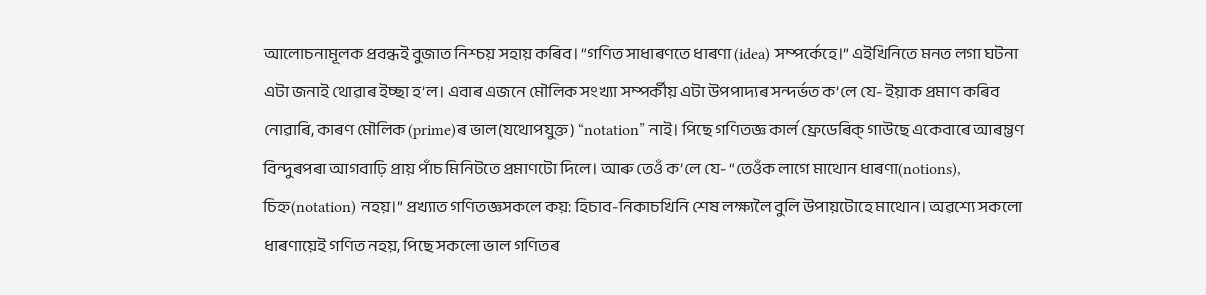আলোচনামূলক প্ৰবন্ধই বুজাত নিশ্চয় সহায় কৰিব। “গণিত সাধাৰণতে ধাৰণা (idea) সম্পৰ্কেহে।” এইখিনিতে মনত লগা ঘটনা এটা জনাই থোৱাৰ ইচ্ছা হ’ল। এবাৰ এজনে মৌলিক সংখ্যা সম্পৰ্কীয় এটা উপপাদ্যৰ সন্দৰ্ভত ক’লে যে- ইয়াক প্ৰমাণ কৰিব নোৱাৰি, কাৰণ মৌলিক (prime)ৰ ভাল(যথোপযুক্ত) “notation” নাই। পিছে গণিতজ্ঞ কাৰ্ল ফ্ৰেডেৰিক্ গাউছে একেবাৰে আৰম্ভণ বিন্দুৰপৰা আগবাঢ়ি প্ৰায় পাঁচ মিনিটতে প্ৰমাণটো দিলে। আৰু তেওঁ ক’লে যে- “তেওঁক লাগে মাথোন ধাৰণা(notions), চিহ্ন(notation) নহয়।” প্ৰখ্যাত গণিতজ্ঞসকলে কয়: হিচাব-নিকাচখিনি শেষ লক্ষ্যলৈ বুলি উপায়টোহে মাথোন। অৱশ্যে সকলো ধাৰণায়েই গণিত নহয়, পিছে সকলো ভাল গণিতৰ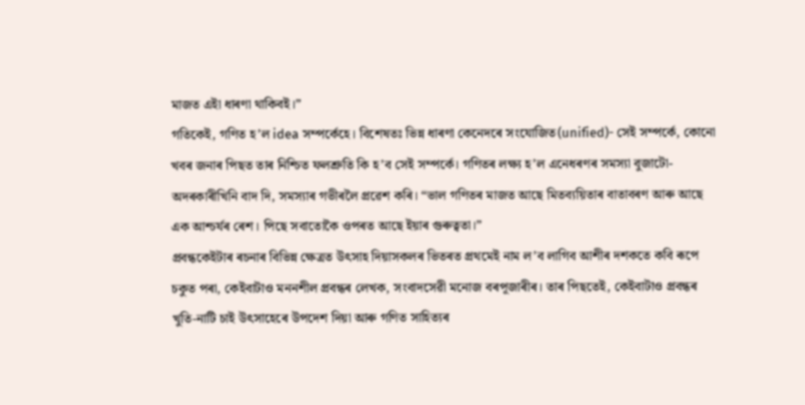মাজত এইা ধাৰণা থাকিবই।”
গতিকেই, গণিত হ’ল idea সম্পৰ্কেহে। বিশেষতঃ ভিন্ন ধাৰণা কেনেদৰে সংযোজিত(unified)- সেই সম্পৰ্কে, কোনো খবৰ জনাৰ পিছত তাৰ নিশ্চিত ফলশ্ৰুতি কি হ’ব সেই সম্পৰ্কে। গণিতৰ লক্ষ্য হ’ল এনেধৰণৰ সমস্যা বুজাটো- অদৰকাৰীখিনি বাদ দি, সমস্যাৰ গভীৰলৈ প্ৰৱেশ কৰি। “ভাল গণিতৰ মাজত আছে মিতব্যয়িতাৰ বাতাবৰণ আৰু আছে এক আশ্চৰ্যৰ ৰেশ। পিছে সবাতোকৈ ওপৰত আছে ইয়াৰ গুৰুত্বতা।”
প্ৰবন্ধকেইটাৰ ৰচনাৰ বিভিন্ন ক্ষেত্ৰত উৎসাহ দিয়াসকলৰ ভিতৰত প্ৰথমেই নাম ল’ব লাগিব আশীৰ দশকতে কবি ৰূপে চকুত পৰা, কেইবাটাও মননশীল প্ৰবন্ধৰ লেখক, সংবাদসেৱী মনোজ বৰপূজাৰীৰ। তাৰ পিছতেই, কেইবাটাও প্ৰবন্ধৰ খুতি-নাটি চাই উৎসাহেৰে উপদেশ দিয়া আৰু গণিত সাহিত্যৰ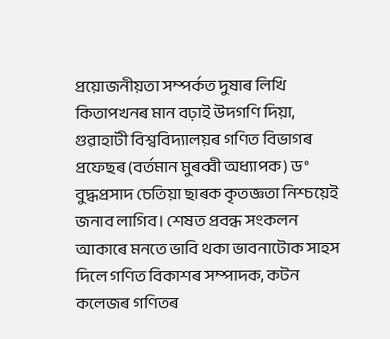প্ৰয়োজনীয়তা সম্পৰ্কত দুষাৰ লিখি কিতাপখনৰ মান বঢ়াই উদগণি দিয়া, গুৱাহাটী বিশ্ববিদ্যালয়ৰ গণিত বিভাগৰ প্ৰফেছৰ (বৰ্তমান মুৰব্বী অধ্যাপক) ড° বুদ্ধপ্ৰসাদ চেতিয়া ছাৰক কৃতজ্ঞতা নিশ্চয়েই জনাব লাগিব। শেষত প্ৰবন্ধ সংকলন আকাৰে মনতে ভাবি থকা ভাবনাটোক সাহস দিলে গণিত বিকাশৰ সম্পাদক, কটন কলেজৰ গণিতৰ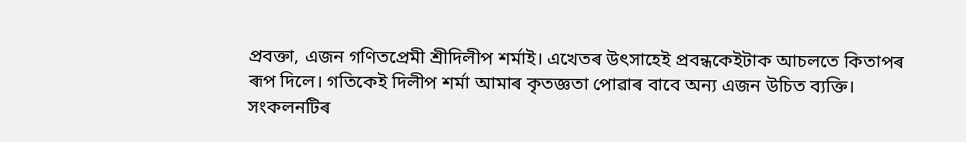প্ৰবক্তা, এজন গণিতপ্ৰেমী শ্ৰীদিলীপ শৰ্মাই। এখেতৰ উৎসাহেই প্ৰবন্ধকেইটাক আচলতে কিতাপৰ ৰূপ দিলে। গতিকেই দিলীপ শৰ্মা আমাৰ কৃতজ্ঞতা পোৱাৰ বাবে অন্য এজন উচিত ব্যক্তি।
সংকলনটিৰ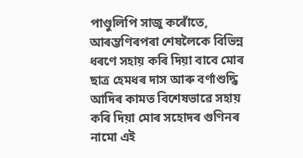পাণ্ডুলিপি সাজু কৰোঁতে, আৰম্ভণিৰপৰা শেষলৈকে বিভিন্ন ধৰণে সহায় কৰি দিয়া বাবে মোৰ ছাত্ৰ হেমধৰ দাস আৰু বৰ্ণাশুদ্ধি আদিৰ কামত বিশেষভাৱে সহায় কৰি দিয়া মোৰ সহোদৰ গুণিনৰ নামো এই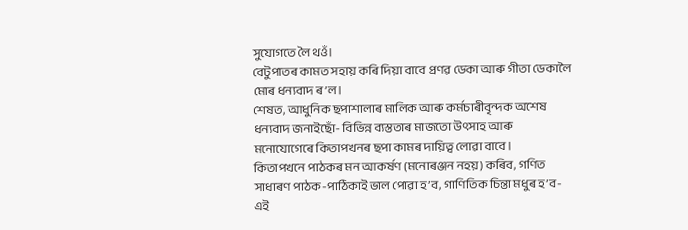সুযোগতে লৈ থওঁ।
বেটুপাতৰ কামত সহায় কৰি দিয়া বাবে প্ৰণৱ ডেকা আৰু গীতা ডেকালৈ মোৰ ধন্যবাদ ৰ’ল।
শেষত, আধুনিক ছপাশালাৰ মালিক আৰু কৰ্মচাৰীবৃন্দক অশেষ ধন্যবাদ জনাইছোঁ- বিভিন্ন ব্যস্ততাৰ মাজতো উৎসাহ আৰু মনোযোগেৰে কিতাপখনৰ ছপা কামৰ দায়িত্ব লোৱা বাবে।
কিতাপখনে পাঠকৰ মন আকৰ্ষণ (মনোৰঞ্জন নহয়) কৰিব, গণিত সাধাৰণ পাঠক-পাঠিকাই ভাল পোৱা হ’ব, গাণিতিক চিন্তা মধুৰ হ’ব- এই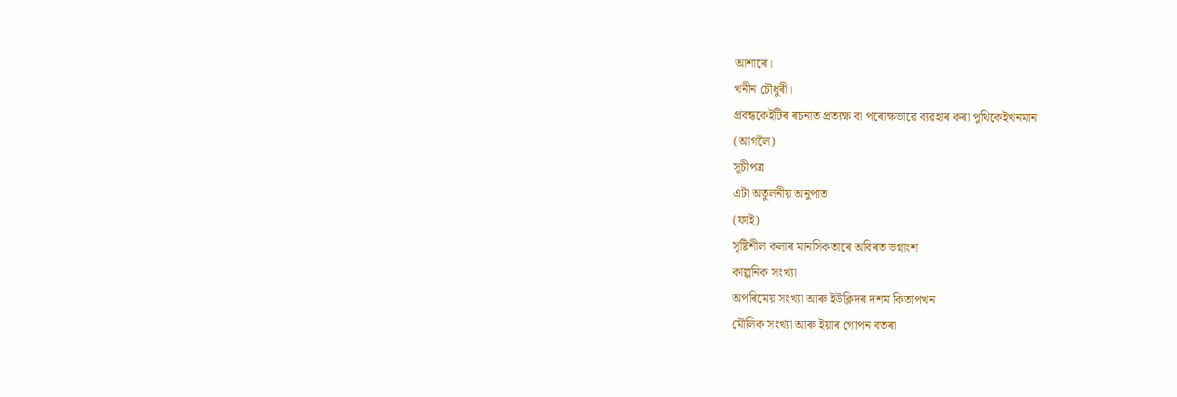আশাৰে।
খনীন চৌধুৰী।
প্ৰবন্ধকেইটিৰ ৰচনাত প্ৰত্যক্ষ বা পৰোক্ষভাৱে ব্যৱহাৰ কৰা পুথিকেইখনমান
(আগলৈ)
সূচীপত্ৰ
এটা অতুলনীয় অনুপাত
(ফাই)
সৃষ্টিশীল কলাৰ মানসিকতাৰে অবিৰত ভগ্নাংশ
কাল্পনিক সংখ্যা
অপৰিমেয় সংখ্যা আৰু ইউক্লিদৰ দশম কিতাপখন
মৌলিক সংখ্যা আৰু ইয়াৰ গোপন বতৰা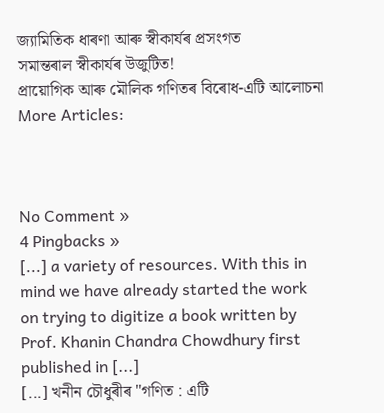জ্যামিতিক ধাৰণা আৰু স্বীকাৰ্যৰ প্ৰসংগত
সমান্তৰাল স্বীকাৰ্যৰ উজুটিত!
প্ৰায়োগিক আৰু মৌলিক গণিতৰ বিৰোধ-এটি আলোচনা
More Articles:



No Comment »
4 Pingbacks »
[...] a variety of resources. With this in mind we have already started the work on trying to digitize a book written by Prof. Khanin Chandra Chowdhury first published in [...]
[...] খনীন চৌধুৰীৰ "গণিত : এটি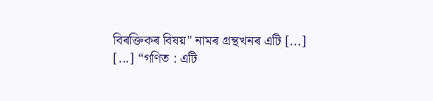বিৰক্তিকৰ বিষয়" নামৰ গ্ৰন্থখনৰ এটি [...]
[...] “গণিত : এটি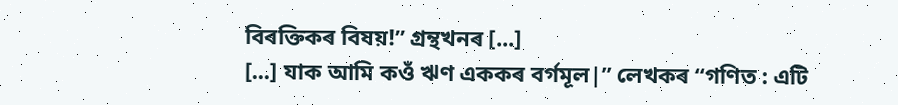বিৰক্তিকৰ বিষয়!” গ্ৰন্থখনৰ [...]
[...] যাক আমি কওঁ ঋণ এককৰ বৰ্গমূল|” লেখকৰ “গণিত : এটি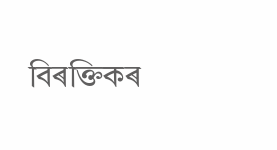বিৰক্তিকৰ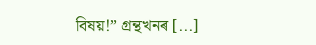বিষয়!” গ্ৰন্থখনৰ [...]